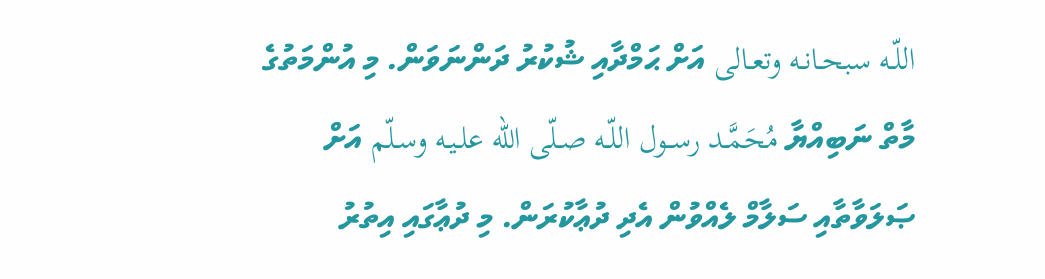اللّـه سبحـانـه وتعـالى އަށް ޙަމްދާއި ޝުކުރު ދަންނަވަން. މި އުންމަތުގެ މާތް ނަބިއްޔާ مُحَمَّـد رســول اللّـه صـلّى الله علـيـه وسـلّم އަށް ޞަލަވާތާއި ސަލާމް ލެއްވުން އެދި ދުޢާކުރަން. މި ދުޢާގައި އިތުރު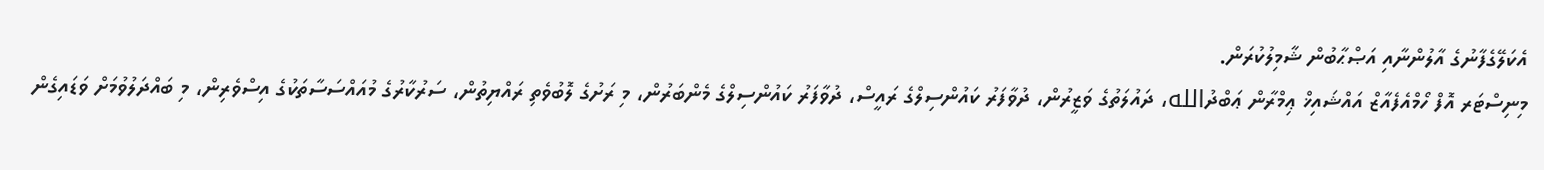އެކަލޭގެފާނުގެ އާލުންނާއި އަޞްޙާބުން ޝާމިލުކުރަން.
މިނިސްޓަރ އޮފް ހޯމްއެފެއާޒް އައްޝައިޚް ޢިމްރާން ޢަބްދުالله، ދައުލަތުގެ ވަޒީރުން، ދުވާފަރު ކައުންސިލްގެ ރައީސް، ދުވާފަރު ކައުންސިލްގެ މެންބަރުން، މި ރަށުގެ ލޮބުވެތި ރައްޔިތުން، ސަރުކާރުގެ މުއައްސަސާތަކުގެ އިސްވެރިން، މި ބައްދަލުވުމަށް ވަޑައިގެން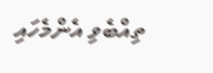ތިއްބެވި އެންމެހައި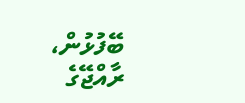ބޭފުޅުން، ރާއްޖޭގެ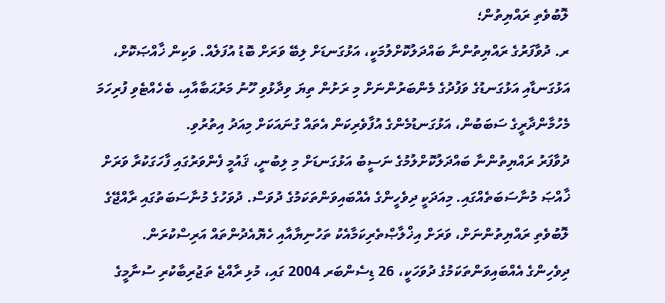ލޮބުވެތި ރައްޔިތުން؛
ރ. ދުވާފަރުގެ ރައްޔިތުންނާ ބައްދަލުކޮށްލުމަކީ، އަޅުގަނޑަށް ލިބޭ ވަރަށް ބޮޑު އުފަލެއް. ވަކިން ޚާއްޞަކޮށް، އަޅުގަނޑާއި އަޅުގަނޑުގެ ވަފުދުގެ މެންބަރުންނަށް މި ރަށުން ތިޔަ ވިދާޅުވި ހޫނު މަރުޙަބާއާއި، ބެހެއްޓެވި ފުރިހަމަ މެހުމާންދާރީގެ ސަބަބުން، އަޅުގަނޑުމެންގެ އުފާވެރިކަން އެތައް ގުނައަކަށް މިއަދު އިތުރުވި.
ދުވާފަރު ރައްޔިތުންނާ ބައްދަލުކޮށްލުމުގެ ނަސީބު އަޅުގަނޑަށް މި ލިބުނީ، ޤައުމީ ފެންވަރުގައި ފާހަގަކުރާ ވަރަށް ޚާއްޞަ މުނާސަބަތެއްގައި. މިއަދަކީ ދިވެހީންގެ އެއްބައިވަންތަކަމުގެ ދުވަސް. ދުވަހުގެ މުނާސަބަތުގައި ރާއްޖޭގެ ލޮބުވެތި ރައްޔިތުންނަށް، ވަރަށް އިޚްލާޞްތެރިކަމާއެކު ތަހުނިޔާއާއި ހެޔޮއެދުންތައް އަރިސްކުރަން.
ދިވެހިންގެ އެއްބައިވަންތަކަމުގެ ދުވަހަކީ، 26 ޑިސެންބަރ 2004 ގައި، މުޅި ރާއްޖެ ތަޖުރިބާކުރި ސުނާމީގެ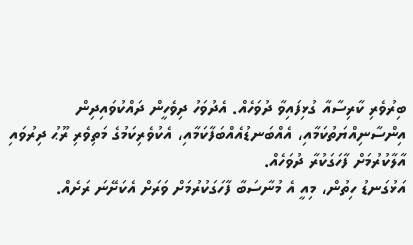ބިރުވެރި ކާރިސާއާ ގުޅިފައިވާ ދުވަހެއް. އެދުވަހު ދިވެހީން ދައްކުވައިދިން އިންސާނިއްޔަތުކަމާއި، އެއްބަނޑުއެއްބަފާކަމާއި، އެކުވެރިކަމުގެ މަތިވެރި ރޫޙު ދިރުވައި އާލާކުރުމަށް ފާހަގަކުރާ ދުވަހެއް.
އަޅުގަނޑު ހިތުން، މިއީ އެ މުނާސަބާ ފާހަގަކުރުމަށް ވަރަށް އެކަށޭނަ ރަށެއް.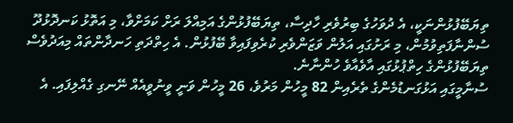ތިޔަބޭފުޅުންނަކީ، އެ ދުވަހުގެ ބިރުވެރި ހާދިސާ، ތިޔަބޭފުޅުންގެ އަމިއްލަ ރަށް ކަމަށްވާ، މި އަތޮޅު ކަނދޮޅުދޫ ސުންނާފަތިވުމުން، މި ރަށުގައި އަލުން ވަޒަންވެރި ކުރެވިފައިވާ ބޭފުޅުން. އެ ހިތްދަތި ހަނދާންތައް މިއަދުވެސް ތިޔަބޭފުޅުންގެ ހިތްޕުޅުގައި އާވެއާވެ ހުންނާނެ.
ސުނާމީގައި އަޅުގަނޑުމެންގެ ތެރެއިން 82 މީހުން މަރުވެ، 26 މީހުން ވަނީ ވީނުވީއެއް ނޭނގި ގެއްލިފައި. އެ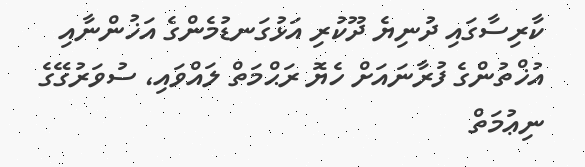ކާރިސާގައި ދުނިޔެ ދޫކުރި އަޅުގަނޑުމެންގެ އަޚުންނާއި އުޚްތުންގެ ފުރާނައަށް ހެޔޮ ރަޙްމަތް ލައްވައި، ސުވަރުގޭގެ ނިޢުމަތް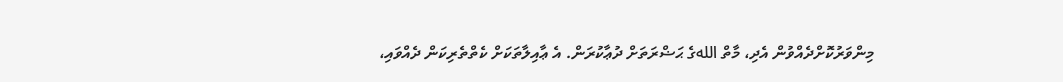މިންވަރުކޮށްދެއްވުން އެދި، މާތް اللهގެ ޙަޟްރަތަށް ދުޢާކުރަން. އެ ޢާއިލާތަކަށް ކެތްތެރިކަން ދެއްވައި،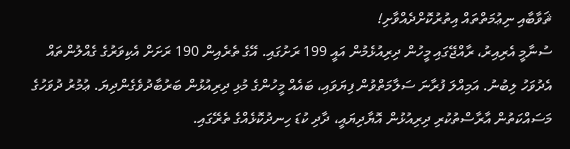ޘަވާބާއި ނިޢުމަތްތައް އިތުރުކޮށްދެއްވާށި!
ސުނާމީ އެރިއިރު، ރާއްޖޭގައި މީހުން ދިރިއުޅެމުން އައީ 199 ރަށުގައި. އޭގެ ތެރެއިން 190 ރަށަށް އެކިވަރުގެ ގެއްލުންތައް އެދުވަހު ލިބުނު. އަމިއްލަ ފުރާނަ ސަލާމަތްވުން ފިޔަވައި، ބައެއް މީހުންގެ މުޅި ދިރިއުޅުން ބަރުބާދުވެގެންދިޔަ. ޢުމުރު ދުވަހުގެ މަސައްކަތުން އާރާސްތުކުރި ދިރިއުޅުން އޮޔާދިޔައީ، ދާދި ކުޑަ ހިނދުކޮޅެއްގެ ތެރޭގައި.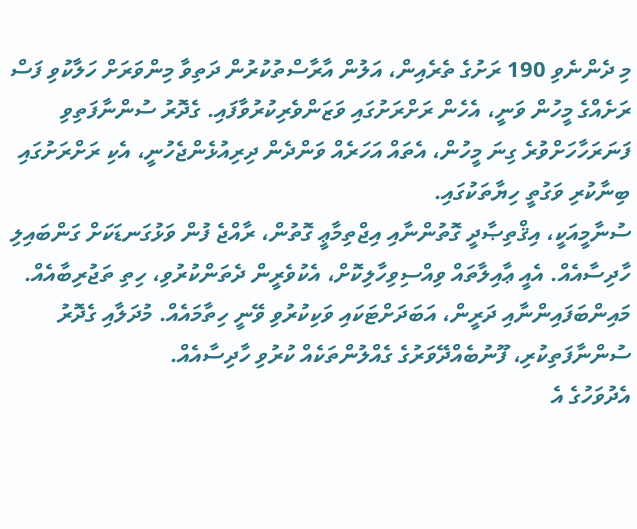މި ދެންނެވި 190 ރަށުގެ ތެރެއިން، އަލުން އާރާސްތުކުރުން ދަތިވާ މިންވަރަށް ހަލާކުވި ފަސް ރަށެއްގެ މީހުން ވަނީ، އެހެން ރަށްރަށުގައި ވަޒަންވެރިކުރުވާފައި. ގެދޮރު ސުންނާފަތިވި ފަނަރަހާހަށްވުރެ ގިނަ މީހުން، އެތައް އަހަރެއް ވަންދެން ދިރިއުޅެންޖެހުނީ، އެކި ރަށްރަށުގައި ބިނާކުރި ވަގުތީ ހިޔާތަކުގައި.
ސުނާމީއަކީ، އިޤްތިޞާދީ ގޮތުންނާއި އިޖްތިމާޢީ ގޮތުން، ރާއްޖެ ފުން ވަޅުގަނޑަކަށް ގަންބައިލި ހާދިސާއެއް. އެއީ ޢާއިލާތައް ވިއްސިވިހާލިކޮށް، އެކުވެރީން ދެތަންކުރުވި، ހިތި ތަޖުރިބާއެއް. މައިންބަފައިންނާއި ދަރީން، އަބަދަށްޓަކައި ވަކިކުރުވި ވޭނީ ހިތާމައެއް. މުދަލާއި ގެދޮރު ސުންނާފަތިކުރި، ފޫނުބެއްދޭވަރުގެ ގެއްލުންތަކެއް ކުރުވި ހާދިސާއެއް.
އެދުވަހުގެ އެ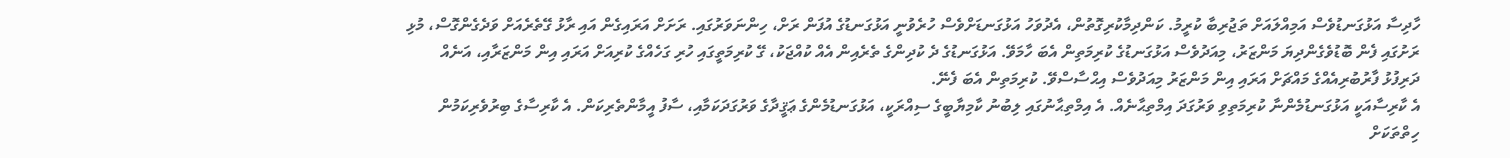ހާދިސާ އަޅުގަނޑުވެސް އަމިއްލައަށް ތަޖުރިބާ ކުރީމު. ކަންދިމާކުރިގޮތުން، އެދުވަހު އަޅުގަނޑަށްވެސް ހުރެވުނީ އަޅުގަނޑުގެ އުފަން ރަށް، ހިންނަވަރުގައި. ރަށަށް އަރައިގެން އައި ރާޅު ގޭތެރެއަށް ވަދެގެންގޮސް، މުޅި ރަށުގައި ފެން ބޮޑުވެގެންދިޔަ މަންޒަރު، މިއަދުވެސް އަޅުގަނޑުގެ ކުރިމަތިން އެބަ ހާމަވޭ. އަޅުގަނޑުގެ ދެ ކުދިންގެ ތެރެއިން އެއް ކުއްޖަކު، ގޭ ކުރިމަތީގައި ހުރި ގަހެއްގެ ކުރިއަށް އަރައި އިން މަންޒަރާއި، އަނެއް ދަރިފުޅު ފާރުބުރިއެއްގެ މައްޗަށް އަރައި އިން މަންޒަރު މިއަދުވެސް އިޙްސާސްވޭ. ކުރިމަތިން އެބަ ފެނޭ.
އެ ކާރިސާއަކީ އަޅުގަނޑުމެންނާ ކުރިމަތިވި ވަރުގަދަ އިމްތިޙާނެއް. އެ އިމްތިޙާނުގައި ލިބުނު ކާމިޔާބީގެ ސިއްރަކީ، އަޅުގަނޑުމެންގެ ޢަޤީދާގެ ވަރުގަދަކަމާއި، ސާފު އީމާންތެރިކަން. އެ ކާރިސާގެ ބިރުވެރިކަމުން ހިތްތަކަށް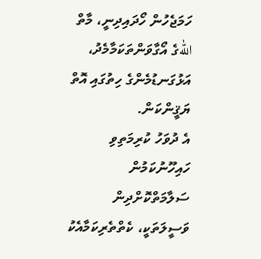ހަމަޖެހުން ހޯދައިދިނީ، މާތް اللهގެ އޯގާވަންތަކަމާމެދު، އަޅުގަނޑުމެންގެ ހިތުގައި އޮތް ޔަޤީންކަން.
އެ ދުވަހު ކުރިމަތިވި ހައިހޫނުކަމުން ސަލާމަތްކޮށްދިން ވަސީލަތަކީ، ކެތްތެރިކަމާއެކު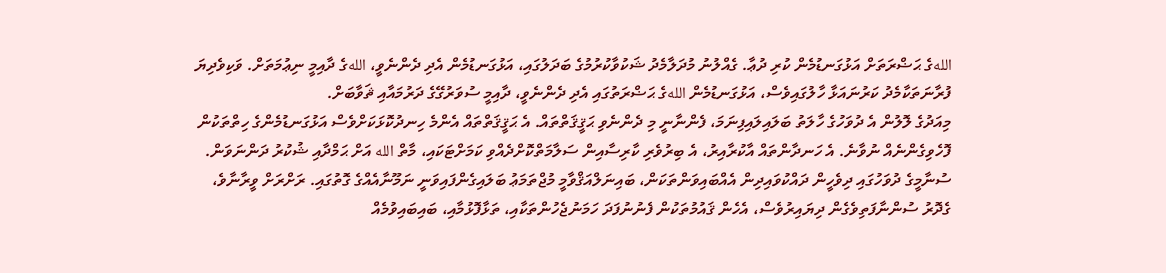اللهގެ ޙަޟްރަތަށް އަޅުގަނޑުމެން ކުރި ދުޢާ. ގެއްލުނު މުދަލާމެދު ޝަކުވާކުރުމުގެ ބަދަލުގައި، އަޅުގަނޑުމެން އެދި ދެންނެވީ، اللهގެ ދާއިމީ ނިޢުމަތަށް. ވަކިވެދިޔަ ފުރާނަތަކާމެދު ކަރުނައަޅާ ހާލުގައިވެސް، އަޅުގަނޑުމެން اللهގެ ޙަޟްރަތުގައި އެދި ދެންނެވީ، ދާއިމީ ސުވަރުގޭގެ ދަރުމައާއި ޘަވާބަށް.
މިއަދުގެ ލޮލުން އެ ދުވަހުގެ ހާލަތު ބަލައިލައިފިނަމަ، ފެންނާނީ މި ދެންނެވި ޙަޤީޤަތްތައް. އެ ޙަޤީޤަތްތައް އެންމެ ހިނދުކޮޅަކަށްވެސް އަޅުގަނޑުމެންގެ ހިތްތަކުން ފޮހެވިގެންނެއް ނުވާނެ. އެ ހަނދާންތައް އާކުރާއިރު، އެ ބިރުވެރި ކާރިސާއިން ސަލާމަތްކޮށްދެއްވި ކަމަށްޓަކައި، މާތް الله އަށް ޙަމްދާއި ޝުކުރު ދަންނަވަން.
ސުނާމީގެ ދުވަހުގައި ދިވެހީން ދައްކުވައިދިން އެއްބައިވަންތަކަން، ބައިނަލްއަޤްވާމީ މުޖްތަމަޢު ބަލައިގެންފައިވަނީ ނަމޫނާއެއްގެ ގޮތުގައި. ރަށްރަށް ވީރާނާވެ، ގެދޮރު ސުންނާފަތިވެގެން ދިޔައިރުވެސް، އެހެން ޤައުމުތަކުން ފެނުނުފަދަ ހަމަނުޖެހުންތަކާއި، ތަޅާފޮޅުމާއި، ބައިބައިވުމެއް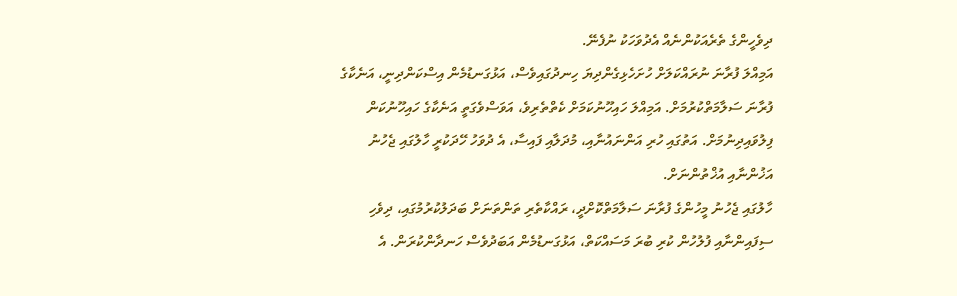ދިވެހީންގެ ތެރެއަކުންނެއް އެދުވަހަކު ނުފެނޭ.
އަމިއްލަ ފުރާނަ ނުރައްކަލަށް ހުށަހެޅިގެންދިޔަ ހިނދުގައިވެސް، އަޅުގަނޑުމެން އިސްކަންދިނީ، އަނެކާގެ ފުރާނަ ސަލާމަތްކުރުމަށް. އަމިއްލަ ހައިހޫނުކަމަށް ކެތްތެރިވެ، އަވަސްވެގަތީ އަނެކާގެ ހައިހޫނުކަން ފިލުވައިދިނުމަށް. އަތުގައި ހުރި އަންނައުނާއި، މުދަލާއި ފައިސާ، އެ ދުވަހު ހޭދަކުރީ ހާލުގައި ޖެހުނު އަޚުންނާއި އުޚްތުންނަށް.
ހާލުގައި ޖެހުނު މީހުންގެ ފުރާނަ ސަލާމަތްކޮށްދީ، ރައްކާތެރި ތަންތަނަށް ބަދަލުކުރުމުގައި، ދިވެހި ސިފައިންނާއި ފުލުހުން ކުރި ބުރަ މަސައްކަތް، އަޅުގަނޑުމެން އަބަދުވެސް ހަނދާންކުރަން. އެ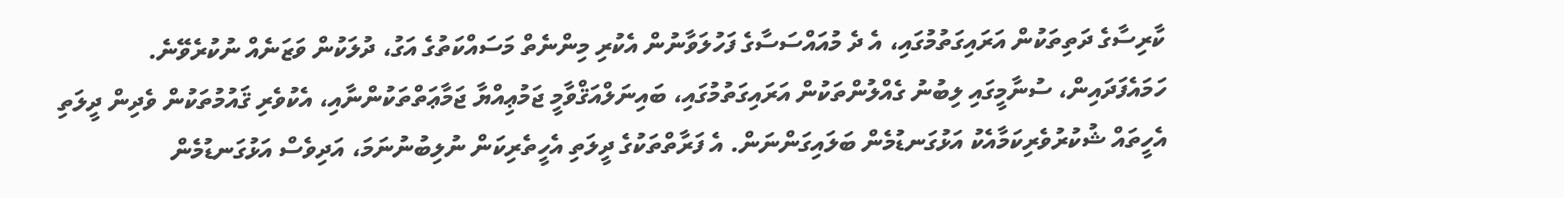ކާރިސާގެ ދަތިތަކުން އަރައިގަތުމުގައި، އެ ދެ މުއައްސަސާގެ ފަހުލަވާނުން އެކުރި މިންނެތް މަސައްކަތުގެ އަގު، ދުލަކުން ވަޒަނެއް ނުކުރެވޭނެ.
ހަމައެފަދައިން، ސުނާމީގައި ލިބުނު ގެއްލުންތަކުން އަރައިގަތުމުގައި، ބައިނަލްއަޤްވާމީ ޖަމުޢިއްޔާ ޖަމާޢަތްތަކުންނާއި، އެކުވެރި ޤައުމުތަކުން ވެދިން ދީލަތި އެހީތައް ޝުކުރުވެރިކަމާއެކު އަޅުގަނޑުމެން ބަލައިގަންނަން. އެ ފަރާތްތަކުގެ ދީލަތި އެހީތެރިކަން ނުލިބުނުނަމަ، އަދިވެސް އަޅުގަނޑުމެން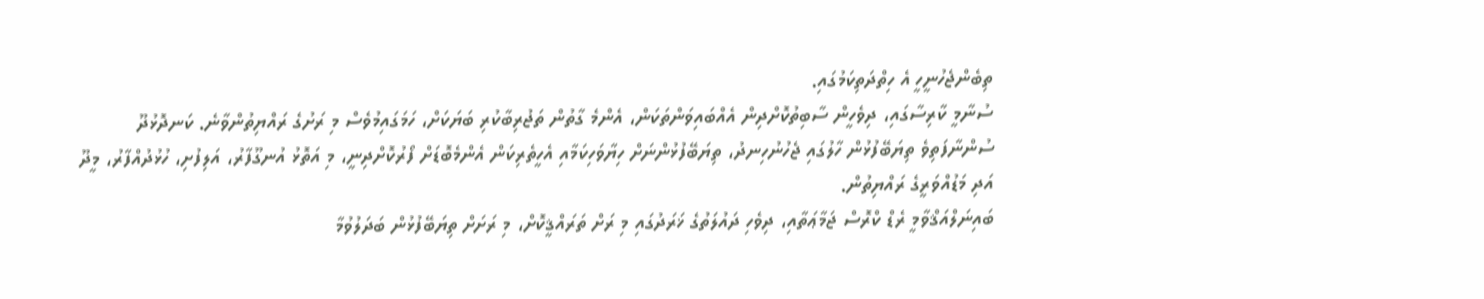ތިބެންޖެހުނީހީ އެ ހިތްދަތިކަމުގައި.
ސުނާމީ ކާރިސާގައި، ދިވެހީން ސާބިތުކޮށްދިން އެއްބައިވަންތަކަން، އެންމެ ގާތުން ތަޖުރިބާކުރި ބަޔަކަށް، ހަމަގައިމުވެސް މި ރަށުގެ ރައްޔިތުންވާނެ. ކަނދޮޅުދޫ ސުންނާފަތިވެ ތިޔަބޭފުޅުން ހާލުގައި ޖެހުނުހިނދު، ތިޔަބޭފުޅުންނަށް ހިޔާވަހިކަމާއި އެހީތެރިކަން އެންމެބޮޑަށް ފޯރުކޮށްދިނީ، މި އަތޮޅު އުނގޫފާރު، އަލިފުށި، ހުޅުދުއްފާރު، މީދޫ އަދި މަޑުއްވަރީގެ ރައްޔިތުން.
ބައިނަލްއަޤްވާމީ ރެޑް ކްރޮސް ޖަމާޢަތާއި، ދިވެހި ދައުލަތުގެ ޚަރަދުގައި މި ރަށް ތަރައްޤީކޮށް، މި ރަށަށް ތިޔަބޭފުޅުން ބަދަލުވުމާ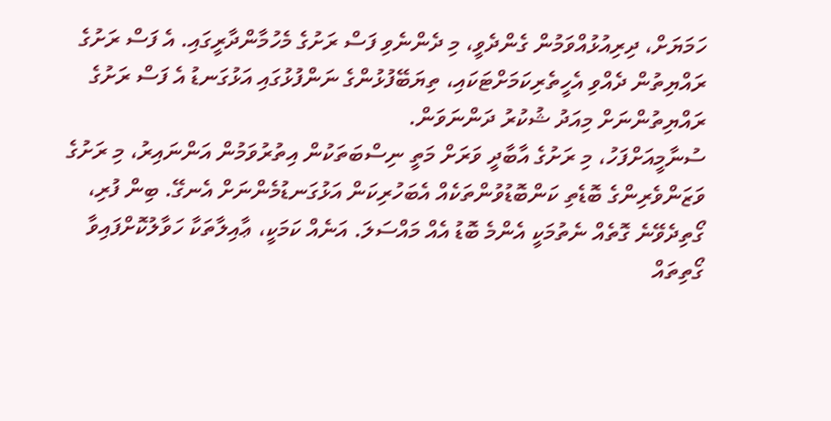ހަމަޔަށް، ދިރިއުޅުއްވަމުން ގެންދެވީ، މި ދެންނެވި ފަސް ރަށުގެ މެހުމާންދާރީގައި. އެ ފަސް ރަށުގެ ރައްޔިތުން ދެއްވި އެހީތެރިކަމަށްޓަކައި، ތިޔަބޭފުޅުންގެ ނަންފުޅުގައި އަޅުގަނޑު އެ ފަސް ރަށުގެ ރައްޔިތުންނަށް މިއަދު ޝުކުރު ދަންނަވަން.
ސުނާމީއަށްފަހު، މި ރަށުގެ އާބާދީ ވަރަށް މަތީ ނިސްބަތަކުން އިތުރުވަމުން އަންނައިރު، މި ރަށުގެ ވަޒަންވެރިންގެ ބޮޑެތި ކަންބޮޑުވުންތަކެއް އެބަހުރިކަން އަޅުގަނޑުމެންނަށް އެނގޭ. ބިން ފުރި، ގޯތިދެވޭނެ ގޮތެއް ނެތުމަކީ އެންމެ ބޮޑު އެއް މައްސަލަ. އަނެއް ކަމަކީ، ޢާއިލާތަކާ ހަވާލުކޮށްފައިވާ ގޯތިތައް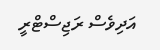އަދިވެސް ރަޖިސްޓްރީ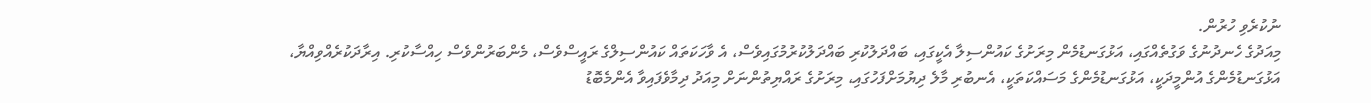ނުކުރެވި ހުރުން.
މިއަދުގެ ހެނދުނުގެ ވަގުތެއްގައި، އަޅުގަނޑުމެން މިރަށުގެ ކައުންސިލާ އެކީގައި، ބައްދަލުކުރި ބައްދަލުކުރުމުގައިވެސް، އެ ވާހަކަތައް ކައުންސިލްގެ ރައީސްވެސް، މެންބަރުންވެސް ހިއްސާކުރި. އިރާދަކުރެއްވިއްޔާ، އަޅުގަނޑުމެންގެ އުންމީދަކީ، އަޅުގަނޑުމެންގެ މަސައްކަތަކީ، އެނބުރި މާލެ ދިޔުމަށްފަހުގައި، މިރަށުގެ ރައްޔިތުންނަށް މިއަދު ދިމާވެފައިވާ އެންމެބޮޑު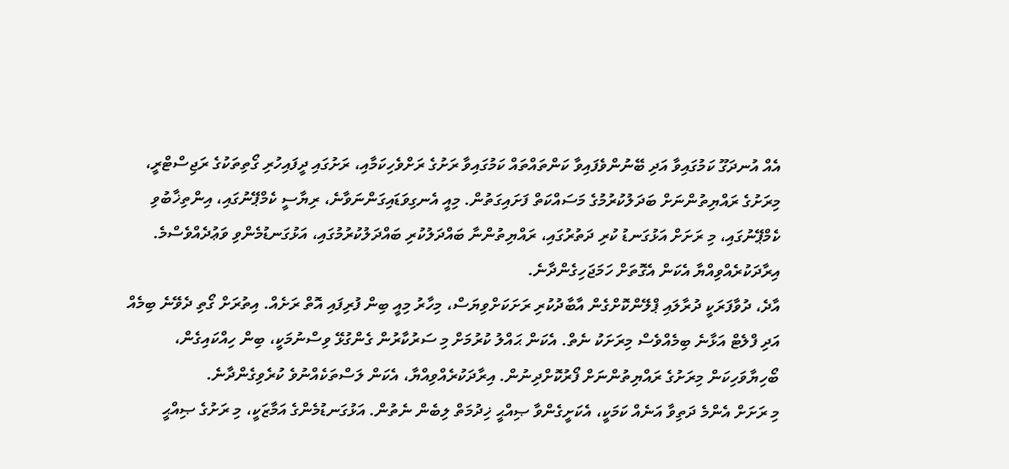އެއް އުނދަގޫ ކަމުގައިވާ އަދި ބޭނުންވެފައިވާ ކަންތައްތައް ކަމުގައިވާ ރަށުގެ ރަށްވެހިކަމާއި، ރަށުގައި ދީފައިހުރި ގޯތިތަކުގެ ރަޖިސްޓްރީ، މިރަށުގެ ރައްޔިތުންނަށް ބަދަލުކުރުމުގެ މަސައްކަތް ފަށައިގަތުން. މިއީ އެނގިވަޑައިގަންނަވާނެ، ރިޔާސީ ކެމްޕޭނުގައި، އިންތިޚާބުވި ކެމްޕޭނުގައި، މި ރަށަށް އަޅުގަނޑު ކުރި ދަތުރުގައި، ރައްޔިތުންނާ ބައްދަލުކުރި ބައްދަލުކުރުމުގައި، އަޅުގަނޑުމެންވި ވަޢުދެއްވެސްމެ. އިރާދަކުރެއްވިއްޔާ އެކަން އެގޮތަށް ހަމަޖަހިގެންދާނެ.
އާދެ، ދުވާފަރަކީ ދުރާލައި ޕްލޭންކޮށްގެން އާބާދުކުރި ރަށަކަށްވިޔަސް، މިހާރު މިއީ ބިން ފުރިފައި އޮތް ރަށެއް. އިތުރަށް ގޯތި ދެވޭނެ ބިމެއް އަދި ފްލެޓް އަޅާނެ ބިމެއްވެސް މިރަށަކު ނެތް. އެކަން ޙައްލު ކުރުމަށް މި ސަރުކާރުން ގެންގުޅޭ ވިސްނުމަކީ، ބިން ހިއްކައިގެން، ބޯހިޔާވަހިކަން މިރަށުގެ ރައްޔިތުންނަށް ފޯރުކޮށްދިނުން. އިރާދަކުރެއްވިއްޔާ، އެކަން ލަސްތަކެއްނުވެ ކުރެވިގެންދާނެ.
މި ރަށަށް އެންމެ ދަތިވާ އަނެއް ކަމަކީ، އެކަށީގެންވާ ޞިއްޙީ ޚިދުމަތް ލިބެން ނެތުން. އަޅުގަނޑުމެންގެ އަމާޒަކީ، މި ރަށުގެ ޞިއްޙީ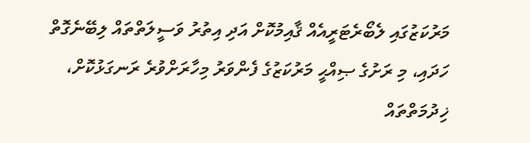މަރުކަޒުގައި ލެބޯރެޓަރީއެއް ޤާއިމުކޮށް އަދި އިތުރު ވަސީލަތްތައް ލިބޭނެގޮތް ހަދައި، މި ރަށުގެ ޞިއްޙީ މަރުކަޒުގެ ފެންވަރު މިހާރަށްވުރެ ރަނގަޅުކޮށް، ޚިދުމަތްތައް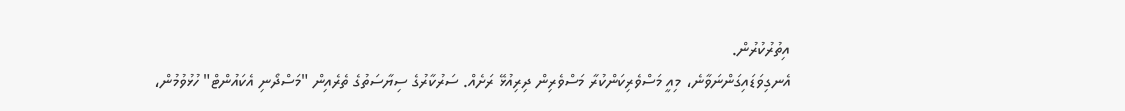އިތުރުކުރުން.
އެނގިވަޑައިގަންނަވާނެ، މިއީ މަސްވެރިކަންކުރާ މަސްވެރިން ދިރިއުޅޭ ރަށެއް. ސަރުކާރުގެ ސިޔާސަތުގެ ތެރެއިން "މަސްދޯނި އެކައުންޓް" ހުޅުވުމުން،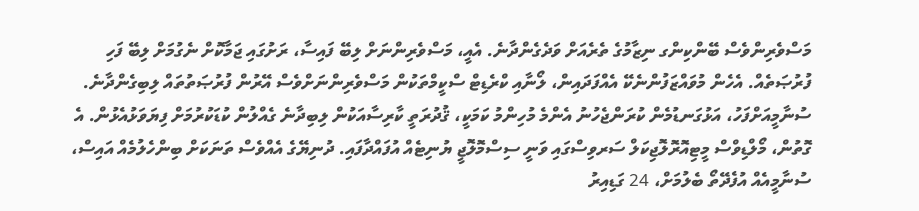މަސްވެރިންވެސް ބޭންކިންގ ނިޒާމުގެ ތެރެއަށް ވަދެގެންދާނެ. އެއީ، މަސްވެރިންނަށް ލިބޭ ފައިސާ، ރަށުގައި ޖަމާކޮށް ނެގުމަށް ލިބޭ ފަހި ފުރުޞަތެއް. އެހެން މުވައްޒަފުންނެކޭ އެއްފަދައިން، ލޯނާއި ކްރެޑިޓް ސްކީމްތަކުން މަސްވެރިންނަށްވެސް އޭރުން ފުރުޞަތުތައް ލިބިގެންދާނެ.
ސުނާމީއަށްފަހު، އަޅުގަނޑުމެން ކުރަންޖެހުނު އެންމެ މުހިންމު ކަމަކީ، ޤުދުރަތީ ކާރިސާއަކުން ލިބިދާނެ ގެއްލުން ކުޑަކުރުމަށް ފިޔަވަޅުއެޅުން. އެ ގޮތުން، މޯލްޑިވްސް މީޓިއޮރޮލޮޖިކަލް ސަރވިސްގައި ވަނީ ސިސްމޮލޮޖީ ޔުނިޓެއް އުފައްދާފައި. ދުނިޔޭގެ އެއްވެސް ތަނަކަށް ބިންހެލުމެއް އައިސް، ސުނާމީއެއް އުފެދޭތޯ ބެލުމަށް، 24 ގަޑިއިރު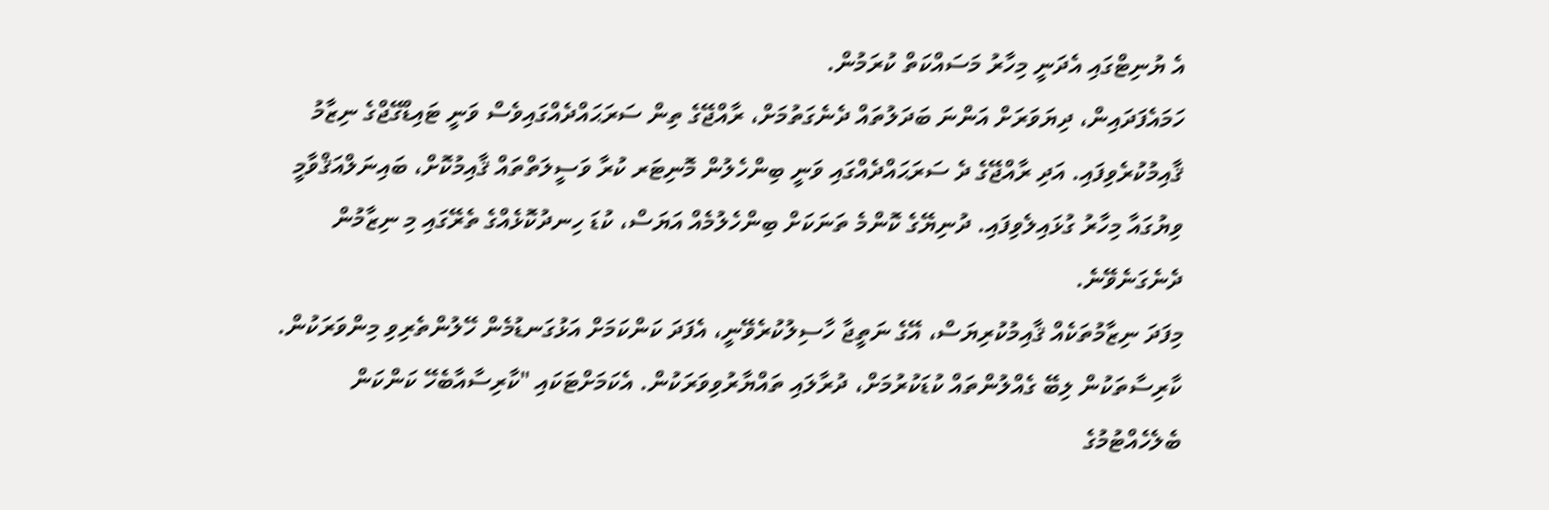އެ ޔުނިޓްގައި އެދަނީ މިހާރު މަސައްކަތް ކުރަމުން.
ހަމައެފަދައިން، ދިޔަވަރަށް އަންނަ ބަދަލުތައް ދެނެގަތުމަށް، ރާއްޖޭގެ ތިން ސަރަޙައްދެއްގައިވެސް ވަނީ ޓައިޑްގޭޖްގެ ނިޒާމު ޤާއިމުކުރެވިފައި. އަދި ރާއްޖޭގެ ދެ ސަރަޙައްދެއްގައި ވަނީ ބިންހެލުން މޮނިޓަރ ކުރާ ވަސީލަތްތައް ޤާއިމުކޮށް، ބައިނަލްއަޤްވާމީ ވިޔުގައާ މިހާރު ގުޅައިލެވިފައި. ދުނިޔޭގެ ކޮންމެ ތަނަކަށް ބިންހެލުމެއް އަޔަސް، ކުޑަ ހިނދުކޮޅެއްގެ ތެރޭގައި މި ނިޒާމުން ދެނެގަނެވޭނެ.
މިފަދަ ނިޒާމުތަކެއް ޤާއިމުކުރިޔަސް، އޭގެ ނަތީޖާ ހާސިލުކުރެވޭނީ، އެފަދަ ކަންކަމަށް އަޅުގަނޑުމެން ހޭލުންތެރިވި މިންވަރަކުން. ކާރިސާތަކުން ލިބޭ ގެއްލުންތައް ކުޑަކުރުމަށް، ދުރާލައި ތައްޔާރުވިވަރަކުން. އެކަމަށްޓަކައި "ކާރިސާއާބެހޭ ކަންކަން ބެލެހެއްޓުމުގެ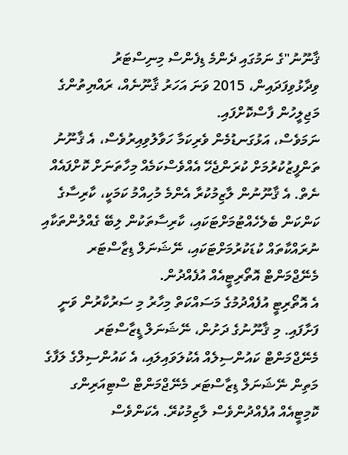ޤާނޫނު"ގެ ނަމުގައި ދެންމެ ޑިފެންސް މިނިސްޓަރު ވިދާޅުވިފަދައިން، 2015 ވަނަ އަހަރު ޤާނޫނެއް، ރައްޔިތުންގެ މަޖިލީހުން ފާސްކޮށްފައި.
ނަމަވެސް، އަޅުގަނޑުމެން ވެރިކަމާ ހަވާލުވިއިރުވެސް، އެ ޤާނޫނު ތަންފީޒުކުރުމަށް ކުރަންޖެހޭ އެއްވެސްކަމެއް މިހާތަނަށް ކޮށްފައެއް ނެތް. އެ ޤާނޫނުން ލާޒިމުކުރާ އެންމެ މުހިއްމު ކަމަކީ، ކާރިސާގެ ކަންކަން ބެލެހެއްޓުމަށްޓަކައި، ކާރިސާތަކުން ލިބޭ ގެއްލުންތަކާއި ނުރައްކާތައް ކުޑަކުރުމަށްޓަކައި، ނޭޝަނަލް ޑިޒާސްޓަރ މެނޭޖްމަންޓް އޮތޯރިޓީއެއް އުފެއްދުން.
އެ އޮތޯރިޓީ އުފެއްދުމުގެ މަސައްކަތް މިހާރު މި ސަރުކާރުން ވަނީ ފަށާފައި. މި ޤާނޫނުގެ ދަށުން، ނޭޝަނަލް ޑީޒާސްޓަރ މެނޭޖްމަންޓް ކައުންސިލެއް އެކުލަވައިލައި، އެ ކައުންސިލްގެ ލަފާގެ މަތިން ނޭޝަނަލް ޑިޒާސްޓަރ މެނޭޖްމަންޓް ސްޓިއަރިންގ ކޮމިޓީއެއް އުފެއްދުންވެސް ލާޒިމުކުރޭ. އެކަންވެސް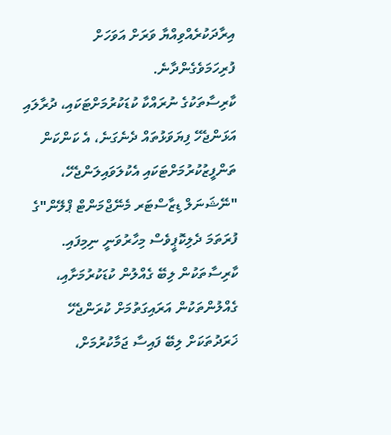އިރާދަކުރެއްވިއްޔާ ވަރަށް އަވަހަށް ފުރިހަމަވެގެންދާނެ.
ކާރިސާތަކުގެ ނުރައްކާ ކުޑަކުރުމަށްޓަކައި، ދުރާލައި އަޅަންޖެހޭ ފިޔަވަޅުތައް ދެނެގަނެ، އެ ކަންކަން ތަންފީޒުކުރުމަށްޓަކައި އެކުލަވައިލަންޖެހޭ، "ނޭޝަނަލް ޑިޒާސްޓަރ މެނޭޖްމަންޓް ޕްލޭން"ގެ ފުރަތަމަ ދެލިކޮޕީވެސް މިހާރުވަނީ ނިމިފައި.
ކާރިސާތަކުން ލިބޭ ގެއްލުން ކުޑަކުރުމަށާއި، ގެއްލުންތަކުން އަރައިގަތުމަށް ކުރަންޖެހޭ ޚަރަދުތަކަށް ލިބޭ ފައިސާ ޖަމާކުރުމަށް،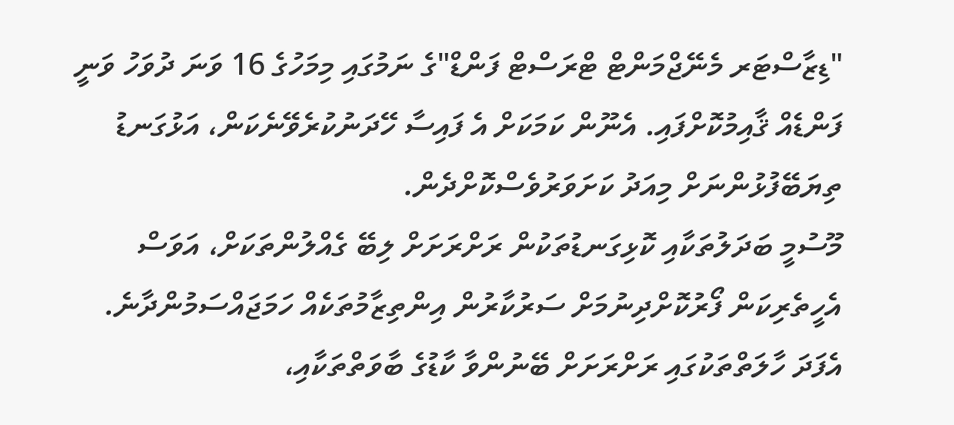"ޑިޒާސްޓަރ މެނޭޖްމަންޓް ޓްރަސްޓް ފަންޑް"ގެ ނަމުގައި މިމަހުގެ 16 ވަނަ ދުވަހު ވަނީ ފަންޑެއް ޤާއިމުކޮށްފައި. އެނޫން ކަމަކަށް އެ ފައިސާ ހޭދަނުކުރެވޭނެކަން، އަޅުގަނޑު ތިޔަބޭފުޅުންނަށް މިއަދު ކަށަވަރުވެސްކޮށްދެން.
މޫސުމީ ބަދަލުތަކާއި ކޮޅިގަނޑުތަކުން ރަށްރަށަށް ލިބޭ ގެއްލުންތަކަށް، އަވަސް އެހީތެރިކަން ފޯރުކޮށްދިނުމަށް ސަރުކާރުން އިންތިޒާމުތަކެއް ހަމަޖައްސަމުންދާނެ. އެފަދަ ހާލަތްތަކުގައި ރަށްރަށަށް ބޭނުންވާ ކާޑުގެ ބާވަތްތަކާއި،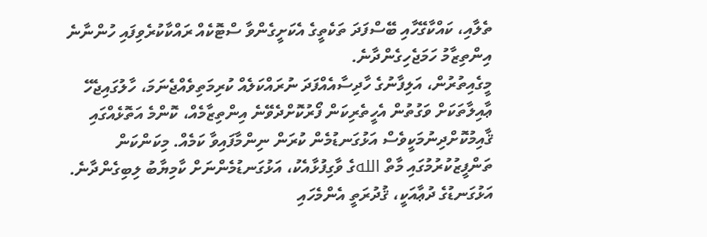ތެލާއި، ކައްކާގޭހާއި ބޭސްފަދަ ތަކެތީގެ އެކަށީގެންވާ ސްޓޮކެއް ރައްކާކުރެވިފައި ހުންނާނެ އިންތިޒާމު ހަމަޖެހިގެންދާނެ.
މީގެއިތުރުން، އަލިފާނުގެ ހާދިސާއެއްފަދަ ނުރައްކަލެއް ކުރިމަތިވެއްޖެނަމަ، ހާލުގައިޖެހޭ ޢާއިލާތަކަށް ވަގުތުން އެހީތެރިކަން ފޯރުކޮށްދެވޭނެ އިންތިޒާމެއް، ކޮންމެ އަތޮޅެއްގައި ޤާއިމުކޮށްދިނުމަކީވެސް އަޅުގަނޑުމެން ކުރަން ނިންމާފައިވާ ކަމެއް. މިކަންކަން ތަންފީޒުކުރުމުގައި މާތް اللهގެ ވާގިފުޅާއެކު، އަޅުގަނޑުމެންނަށް ކާމިޔާބު ލިބިގެންދާނެ.
އަޅުގަނޑުގެ ދުޢާއަކީ، ޤުދުރަތީ އެންމެހައި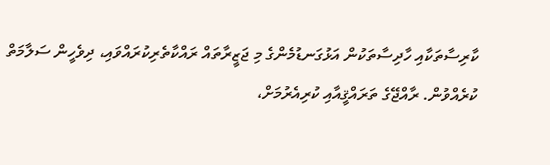ކާރިސާތަކާއި ހާދިސާތަކުން އަޅުގަނޑުމެންގެ މި ޖަޒީރާތައް ރައްކާތެރިކުރައްވައި، ދިވެހީން ސަލާމަތް ކުރެއްވުން. ރާއްޖޭގެ ތަރައްޤީއާއި ކުރިއެރުމަށް،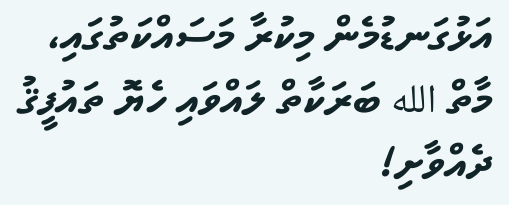އަޅުގަނޑުމެން މިކުރާ މަސައްކަތުގައި، މާތް الله ބަރަކާތް ލައްވައި ހެޔޮ ތައުފީޤު ދެއްވާށި!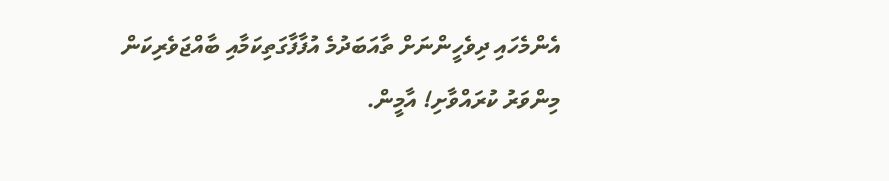އެންމެހައި ދިވެހީންނަށް ތާއަބަދުމެ އުފާފާގަތިކަމާއި ބާއްޖަވެރިކަން މިންވަރު ކުރައްވާށި! އާމީން.